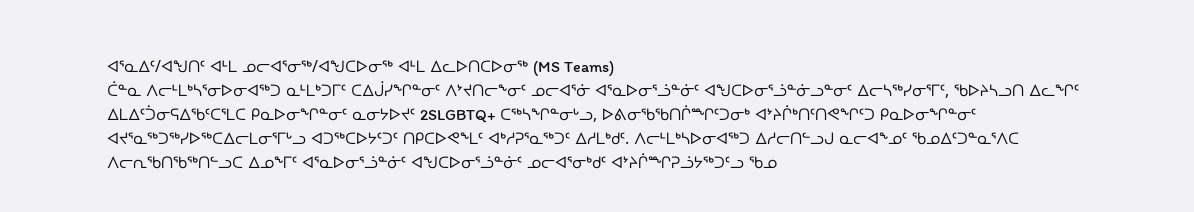ᐊᕐᓇᐃᑦ/ᐊᖑᑎᑦ ᐊᒻᒪ ᓄᓕᐊᕐᓂᖅ/ᐊᖑᑕᐅᓂᖅ ᐊᒻᒪ ᐃᓚᐅᑎᑕᐅᓂᖅ (MS Teams)
ᑖᓐᓇ ᐱᓕᒻᒪᒃᓴᕐᓂᐅᓂᐊᖅᑐ ᓇᒻᒪᒃᑐᒥᑦ ᑕᐃᒎᓯᖏᓐᓂᑦ ᐱᔾᔪᑎᓕᖕᓂᑦ ᓄᓕᐊᕐᓃ ᐊᕐᓇᐅᓂᕐᓘᓐᓃᑦ ᐊᖑᑕᐅᓂᕐᓘᓐᓃᓗᓐᓂᑦ ᐃᓕᓴᖅᓯᓂᕐᒥᑦ, ᖃᐅᔨᓴᓗᑎ ᐃᓚᖏᑦ ᐃᒪᐃᑦᑑᓂᕋᐃᖃᑦᑕᕐᒪᑕ ᑭᓇᐅᓂᖏᓐᓂᑦ ᓇᓂᔭᐅᔪᑦ 2SLGBTQ+ ᑕᖅᓴᖏᓐᓂᒡᓗ, ᐅᕕᓂᖃᖃᑎᒌᙱᑦᑐᓂᒃ ᐊᔾᔨᒌᒃᑎᑦᑎᕙᖏᑦᑐ ᑭᓇᐅᓂᖏᓐᓂᑦ ᐊᔪᕐᓇᖅᑐᖅᓯᐅᖅᑕᐃᓕᒪᓂᕐᒥᒡᓗ ᐊᑐᖅᑕᐅᔭᑦᑐᑦ ᑎᑭᑕᐅᕙᖕᒪᑦ ᐊᒃᓱᕈᕐᓇᖅᑐᑦ ᐃᓱᒪᒃᑯᑦ. ᐱᓕᒻᒪᒃᓴᐅᓂᐊᖅᑐ ᐃᓱᓕᑎᓪᓗᒍ ᓇᓕᐊᖕᓄᑦ ᖃᓄᐃᑦᑐᓐᓇᕐᐱᑕ ᐱᓕᕆᖃᑎᖃᖅᑎᓪᓗᑕ ᐃᓄᖕᒥᑦ ᐊᕐᓇᐅᓂᕐᓘᓐᓃᑦ ᐊᖑᑕᐅᓂᕐᓘᓐᓃᑦ ᓄᓕᐊᕐᓂᒃᑯᑦ ᐊᔾᔨᒌᙱᕈᓘᔭᖅᑐᑦᓗ ᖃᓄ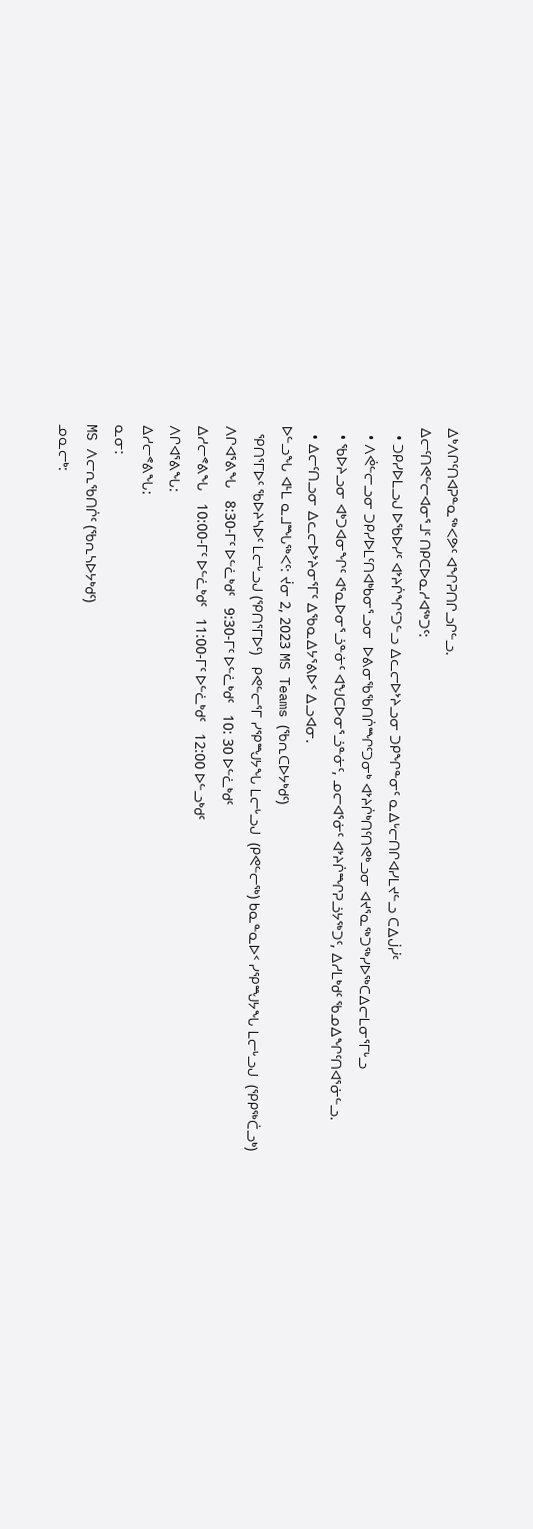ᐃᒃᐱᒋᑦᑎᐊᕈᓐᓇᖅᐸᕗᑦ ᐊᖏᕈᑎᒋᓗᒋᓪᓗ.
ᐃᓕᑦᑎᕙᓪᓕᐊᓂᕐᒧᑦ ᑎᑭᑕᐅᓇᓱᐊᖅᑐᑦ:
  • ᑐᑭᓯᐅᒪᓗᒍ ᐅᖃᐅᓯᑦ ᐊᔾᔨᒌᖏᑦᑐᓪᓗ ᐃᓚᓕᐅᔾᔨᓗᓂ ᑐᑭᖏᓐᓂᑦ ᓇᐃᒡᓕᑎᒋᐊᓯᒪᔪᓪᓗ ᑕᐃᒎᓰᑦ
  • ᐱᕚᓪᓕᓗᓂ ᑐᑭᓯᐅᒪᑦᑎᐊᒃᑲᓂᕐᓗᓂ  ᐅᕕᓂᖃᖃᑎᒌᙱᑦᑐᓂᒃ ᐊᔾᔨᒌᒃᑎᑦᑎᕙᒃᓗᓂ ᐊᔪᕐᓇᖅᑐᖅᓯᐅᖅᑕᐃᓕᒪᓂᕐᒥᒡᓗ
  • ᖃᐅᔨᓗᓂ ᐊᒃᑐᐊᓂᖏᑦ ᐊᕐᓇᐅᓂᕐᓘᓐᓃᑦ ᐊᖑᑕᐅᓂᕐᓘᓐᓃᑦ, ᓄᓕᐊᕐᓃᑦ ᐊᔾᔨᒌᙱᕈᓘᔭᖅᑐᑦ, ᐃᓱᒪᒃᑯᑦ ᖃᓄᐃᖏᑦᑎᐊᕐᓃᓪᓗ.
  • ᐃᓕᑦᑎᓗᓂ ᐃᓚᓕᐅᔾᔨᓂᕐᒥᑦ ᐃᖃᓇᐃᔭᕐᕕᐅᑉ ᐃᓗᐊᓂ.
ᐅᓪᓗᖓ ᐊᒻᒪ ᓇᒧᙵᖅᐸᑦ: ᔫᓂ 2, 2023 MS Teams (ᖃᕆᑕᐅᔭᒃᑯᑦ)
  ᕿᑎᕐᒥᐅᑦ ᖃᐅᔨᓴᐅᑦ ᒪᓕᒡᓗᒍ (ᕿᑎᕐᒥᐅᑦ)   ᑭᕙᓪᓕᕐᒥ ᓯᕿᙳᔭᖓ ᒪᓕᒡᓗᒍ  (ᑭᕙᓪᓕᖅ) ᑲᓇᓐᓇᐅᑉ ᓯᕿᙳᔭᖓ ᒪᓕᒡᓗᒍ  (ᕿᑭᖅᑖᓗᒃ)
ᐱᒋᐊᕐᕕᖓ   8:30-ᒥᑦ ᐅᓪᓛᒃᑯᑦ   9:30-ᒥᑦ ᐅᓪᓛᒃᑯᑦ   10: 30 ᐅᓪᓛᒃᑯᑦ
ᐃᓱᓕᕝᕕᖓ   10:00-ᒥᑦ ᐅᓪᓛᒃᑯᑦ   11:00-ᒥᑦ ᐅᓪᓛᒃᑯᑦ   12:00 ᐅᓪᓗᒃᑯᑦ
ᐱᒋᐊᕐᕕᖓ:
ᐃᓱᓕᕝᕕᖓ:
ᓇᓂ:
MS ᐱᓕᕆᖃᑎᒌᑦ (ᖃᕆᓴᐅᔭᒃᑯᑦ)
ᓄᓇᓕᒃ: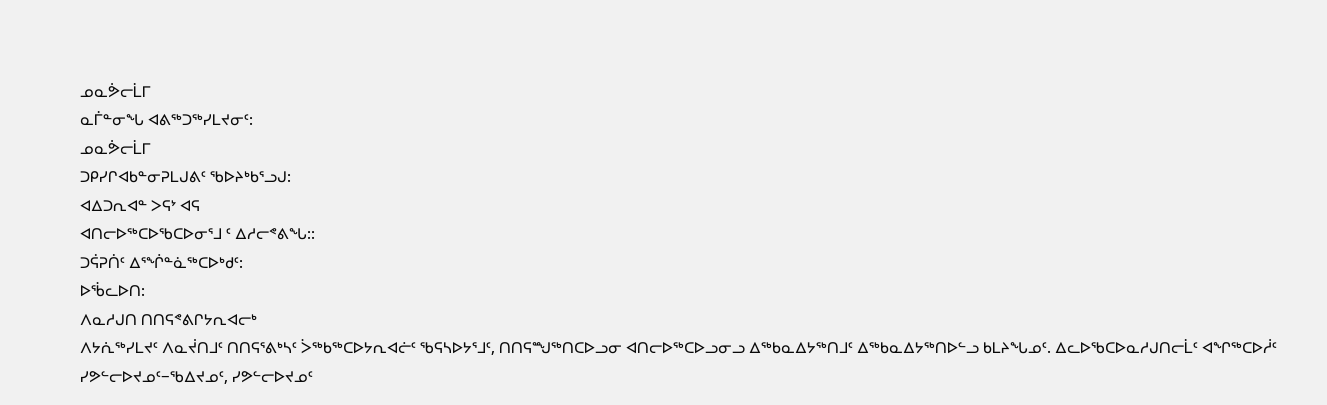ᓄᓇᕘᓕᒫᒥ
ᓇᒦᓐᓂᖓ ᐊᕕᖅᑐᖅᓯᒪᔪᓂᑦ:
ᓄᓇᕘᓕᒫᒥ
ᑐᑭᓯᒋᐊᑲᓐᓂᕈᒪᒍᕕᑦ ᖃᐅᔨᒃᑲᕐᓗᒍ:
ᐊᐃᑐᕆᐊᓐ ᐳᕋᔾ ᐊᕋ
ᐊᑎᓕᐅᖅᑕᐅᖃᑕᐅᓂᕐᒧ ᑦ ᐃᓱᓕᕝᕕᖓ::
ᑐᕌᕈᑏᑦ ᐃᕐᖐᓐᓈᖅᑕᐅᒃᑯᑦ:
ᐅᖄᓚᐅᑎ:
ᐱᓇᓱᒍᑎ ᑎᑎᕋᕝᕕᒋᔭᕆᐊᓕᒃ
ᐱᔭᕇᖅᓯᒪᔪᑦ ᐱᓇᔫᑎᒧᑦ ᑎᑎᕋᕐᕕᒃᓴᑦ ᐴᖅᑲᖅᑕᐅᔭᕆᐊᓖᑦ ᖃᕋᓴᐅᔭᕐᒧᑦ, ᑎᑎᕋᙳᖅᑎᑕᐅᓗᓂ ᐊᑎᓕᐅᖅᑕᐅᓗᓂᓗ ᐃᖅᑲᓇᐃᔭᖅᑎᒧᑦ ᐃᖅᑲᓇᐃᔭᖅᑎᐅᓪᓗ ᑲᒪᔨᖓᓄᑦ. ᐃᓚᐅᖃᑕᐅᓇᓱᒍᑎᓕᒫᑦ ᐊᖏᖅᑕᐅᓲᑦ ᓯᕗᓪᓕᐅᔪᓄᑦ−ᖃᐃᔪᓄᑦ, ᓯᕗᓪᓕᐅᔪᓄᑦ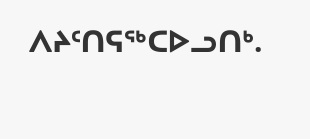ᐱᔨᑦᑎᕋᖅᑕᐅᓗᑎᒃ.